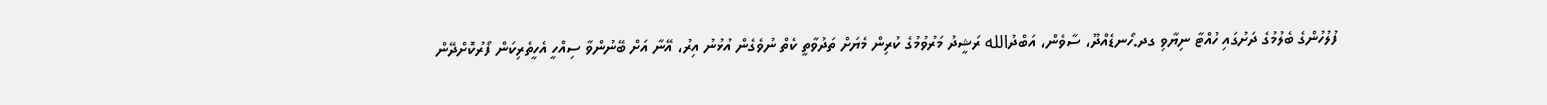ފުލުހުންގެ ބެލުމުގެ ދަށުގައި ހުއްޓާ ނިޔާވި ގދ.ހޯނޑެއްދޫ، ސާވެން، އަބްދުالله ރަޝީދު މަރުވުމުގެ ކުރިން މެޔަށް ތަދުވާތީ ކެތް ނުވެގެން އުޅުނު އިރު، އޭނާ އަށް ބޭނުންވާ ސިއްހީ އެހީތެރިކަން ފޯރުކޮށްދޭން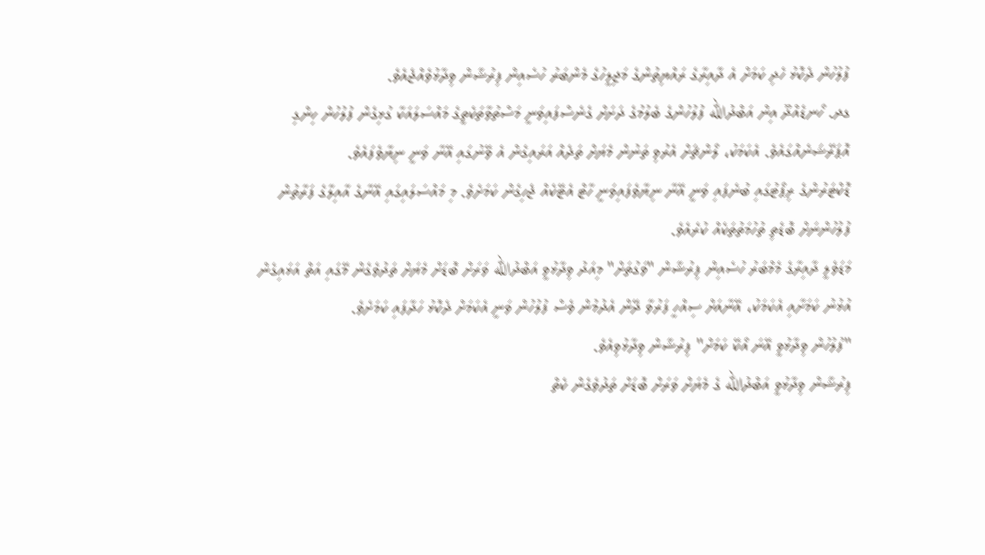ފުލުހުން ދެކޮޅު ހެދި ކަމަށް އެ ދާއިރާގެ ރައްޔިތުންގެ މަޖިލީހުގެ މެންބަރު ހުސެއިން ފިރުޝާން ވިދާޅުވެއްޖެއެވެ.
ގދ. ހޯނޑެއްދޫ އިން އަބްދުالله ފުލުހުންގެ ބެލުމުގެ ދަށަށް ގެނެސްފައިވަނީ މަސްތުވާތަކެތީގެ މައްސަލައަކާ ގުޅިގެން ފުލުހުން ހިންގި އޮޕަރޭޝަނެއްގައެވެ. އެކަމަކު، ލޯންޗަށް އެރުވި ތަނުން މެޔަށް ތަދެއް އަރައިގެން އެ ވޭނުގައި އޭނާ ވަނީ ނިޔާވެފައެވެ.
ޑޮކްޓަރުންގެ ރިޕޯޓުގައި ބުނެފައި ވަނީ އޭނާ ނިޔާވެފައިވަނީ ހާޓް އެޓޭކެއް ޖެހިގެން ކަމަށެވެ. މި މައްސަލައިގައި އޭނާގެ އާއިލާގެ ފަރާތުން ފުލުހުންނަށް ބޮޑެތި ތުހުމަތުތަކެއް ކުރެއެވެ.
މަޑަވެލީ ދާއިރާގެ މެމްބަރު ހުސެއިން ފިރުޝާން "ވަގުތަށް" މިއަދު ވިދާޅުވީ އަބްދުالله ވަރަށް ބޮޑަށް މެޔަށް ތަދުވެގެން މޭގައި އަތް އަޅައިގެން އުޅުނު ކަމަށާއި އެކަމަކު، އޭނާއަށް ސިއްހީ ފަރުވާ ދޭން އެދުމުން ވެސް ފުލުހުން ވަނީ އެކަމަށް ދެކޮޅު ހަދާފައި ކަމަށެވެ.
"ފުލުހުން ވިދާޅުވީ އޭނަ އޯކޭ ކަމަށް" ފިރުޝާން ވިދާޅުވިއެވެ.
ފިރުޝާން ވިދާޅުވީ އަބްދުالله ގެ މެޔަށް ވަރަށް ބޮޑަށް ތަދުވެގެން ކެތް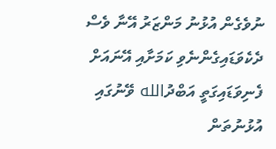ނުވެގެން އުޅުނު މަންޒަރު އޭނާ ވެސް ދެކެވަޑައިގެންނެވި ކަމަށާއި އޭނައަށް ފެނިވަޑައިގަތީ އަބްދުالله ވޭނުގައި އުޅުނުތަން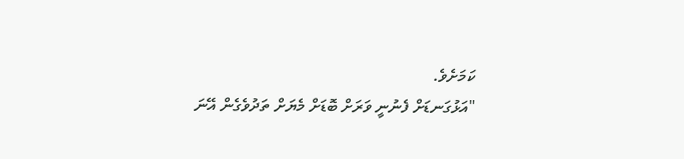ކަމަށެވެ.
"އަޅުގަނޑަށް ފެނުނީ ވަރަށް ބޮޑަށް މެޔަށް ތަދުވެގެން އޭނަ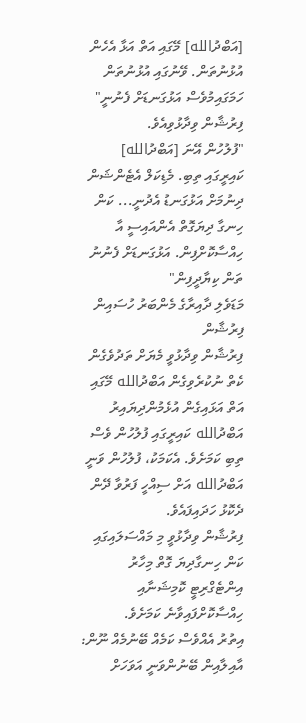[އަބްދުالله] މޭގައި އަތް އަޅާ އެހެން އުޅުނުތަން. ވޭނުގައި އުޅުނުތަން ހަމަގައިމުވެސް އަޅުގަނޑަށް ފެނުނީ" ފިރުޝާން ވިދާޅުވިއެވެ.
"ފުލުހުން އޭނަ [އަބްދުالله] ކައިރީގައި ތިބި. މެޑިކަލް އެޓެންޝަން ދިނުމަށް އަޅުގަނޑު އެދުނީ... ކަން ހިނގާ ދިޔަގޮތް އެންއައިސީ އާ ހިއްސާކޮށްފިން. އަޅުގަނޑަށް ފެނުނު ތަން ކިޔާދީފިން"
މަޑަވެލި ދާއިރާގެ މެންބަރު ހުސައިން ފިރުޝާން
ފިރުޝާން ވިދާޅުވީ މެޔަށް ތަދުވެގެން ކެތް ނުކުރެވިގެން އަބްދުالله މޭގައި އަތް އަޅައިގެން އުޅެމުންދިޔައިރު އަބްދުالله ކައިރީގައި ފުލުހުން ވެސް ތިބި ކަމަށެވެ. އެކަމަކު، ފުލުހުން ވަނީ އަބްދުالله އަށް ސިއްހީ ފަރުވާ ދޭން ދެކޮޅު ހަދައިފައެވެ.
ފިރުޝާން ވިދާޅުވީ މި މައްސަލައިގައި ކަން ހިނގާދިޔަ ގޮތް މިހާރު އިންޓެގްރިޓީ ކޮމިޝަނާއި ހިއްސާކޮށްފައިވާނެ ކަމަށެވެ.
އިތުރު އެއްވެސް ކަމެއް ބޭނުމެއް ނޫން: އާއިލާއިން ބޭނުންވަނީ އަވަހަށް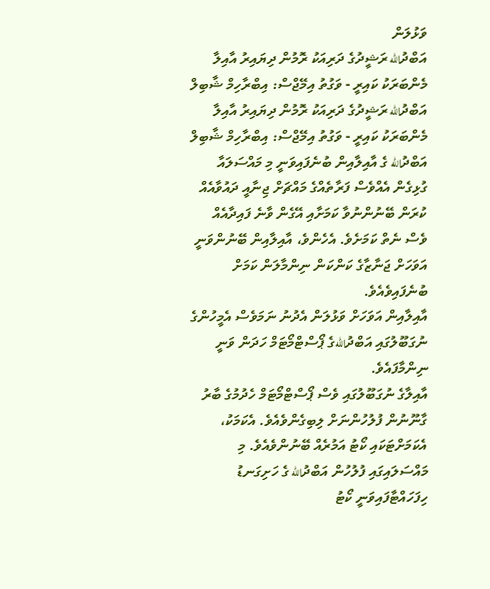ވަޅުލަން
އަބްދުالله ރަޝީދުގެ ދަރިއަކު ރޮމުން ދިޔައިރު އާއިލާ މެންބަރަކު ކައިރީ - ވަގުތު އިމޭޖްސް: އިބްރާހިމް ޝާބިލް
އަބްދުالله ރަޝީދުގެ ދަރިއަކު ރޮމުން ދިޔައިރު އާއިލާ މެންބަރަކު ކައިރީ - ވަގުތު އިމޭޖްސް: އިބްރާހިމް ޝާބިލް
އަބްދުالله ގެ އާއިލާއިން ބުނެފައިވަނީ މި މައްސަލައާ ގުޅިގެން އެއްވެސް ފަރާތެއްގެ މައްޗަށް ޖިނާއީ ދައުވާއެއް ކުރަން ބޭނުންނުވާ ކަމަށާއި އޭގެން ވާނެ ފައިދާއެއް ވެސް ނެތް ކަމަށެވެ. އެހެންވެ، އާއިލާއިން ބޭނުންވަނީ އަވަހަށް ޖަނާޒާގެ ކަންކަން ނިންމާލަން ކަމަށް ބުނެފައިވެއެވެ.
އާއިލާއިން އަވަހަށް ވަޅުލަން އެދުނު ނަމަވެސް އެމީހުންގެ ނުގަބޫލުގައި އަބްދުاللهގެ ޕޯސްޓްމޯޓަމް ހަދަން ވަނީ ނިންމާފައެވެ.
އާއިލާގެ ނުގަބޫލުގައި ވެސް ޕޯސްޓްމޯޓަމް ހެދުމުގެ ބާރު ގާނޫނުން ފުލުހުންނަށް ލިބިގެންވެއެވެ. އެކަމަކު، އެކަމަށްޓަކައި ކޯޓު އަމުރެއް ބޭނުންވެއެވެ. މި މައްސަލައިގައި ފުލުހުން އަބްދުالله ގެ ހަށިގަނޑު ހިފަހައްޓާފައިވަނީ ކޯޓު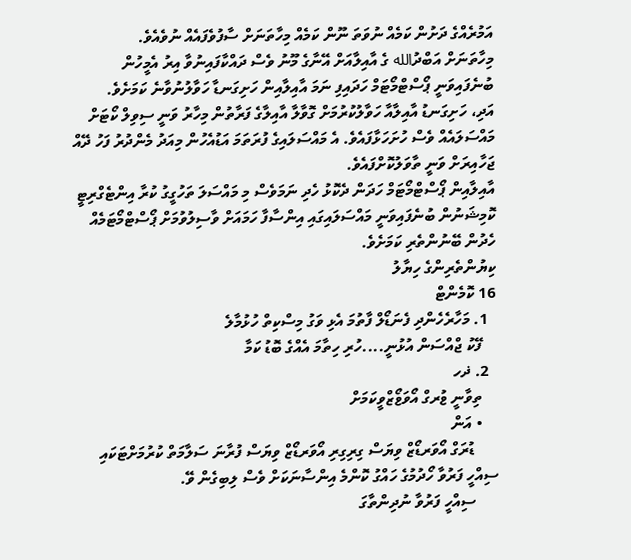އަމުރެއްގެ ދަށުން ކަމެއް ނުވަތަ ނޫން ކަމެއް މިހާތަނަށް ސާފުވެފައެއް ނުވެއެވެ.
މިހާތަނަށް އަބްދުالله ގެ އާއިލާއަށް އޭނާގެ މޫނު ވެސް ދައްކާފައިނުވާ އިރު އެމީހުން ބުނެފައިވަނީ ޕޯސްޓްމޯޓަމް ހަދައިފި ނަމަ އާއިލާއިން ހަށިގަނޑާ ހަވާލުނުވާނެ ކަމަށެވެ.
އަދި، ހަށިގަނޑު އާއިލާއާ ހަވާލުކުރުމަށް ގޮވާލާ އާއިލާގެ ފަރާތުން މިހާރު ވަނީ ސިވިލް ކޯޓަށް މައްސަލައެއް ވެސް ހުށަހަޅާފައެވެ. އެ މައްސަލައިގެ ފުރަތަމަ އަޑުއެހުން މިއަދު މެންދުރު ފަހު ދޭއް ޖަހާއިރަށް ވަނީ ތާވަލުކޮށްފައެވެ.
އާއިލާއިން ޕޯސްޓްމޯޓަމް ހަދަން ދެކޮޅު ހެދި ނަމަވެސް މި މައްސަލަ ތަހުގީގު ކުރާ އިންޓެގްރިޓީ ކޮމިޝަނުން ބުނެފައިވަނީ މައްސަލައިގައި އިންސާފާ ހަމައަށް ވާސިލުވުމަށް ޕޯސްޓްމޯޓަމެއް ހެދުން ބޭނުންތެރި ކަމަށެވެ.
ކިޔުންތެރިންގެ ހިޔާލު
16 ކޮމެންޓް
  1. މަހާރެހެންދި ފެނަޑޯލް ފާތުމަ އެޅި ވަގު މިސްކިތް ހުޅުމާލެ
    ފޭކު ޖްއްސަން އުޅުނީ....ހުރި ހިތާމަ އެއްގެ ބޮޑު ކަމާ
  2. ޛހ
    ތިވާނީ ޱުރގް އޯވަޱޯޒްވީކަމަށް
    • އަން
      ޑުރަގް އޯވަރޑޯޒް ވިޔަސް ގިރިގިރި އޯވަރޑޯޒް ވިޔަސް ފުރާނަ ސަލާމަތް ކުރުމަށްޓަކައި ސިއްހީ ފަރުވާ ހޯދުމުގެ ހައްގު ކޮންމެ އިންސާނަކަށް ވެސް ލިބިގެން ވޭ.
      ސިއްހީ ފަރުވާ ނުދިންތާގަ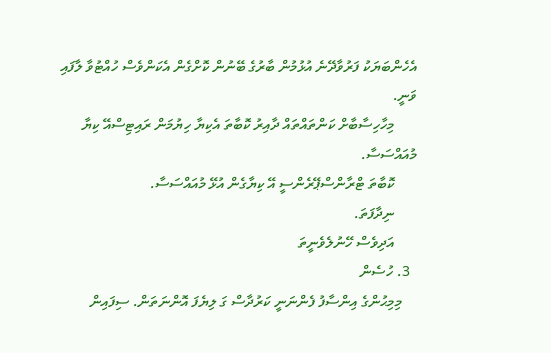އެހެންބަޔަކު ފަރުވާދޭނެ އުޅުމުން ބާރުގެ ބޭނުން ކޮށްގެން އެކަންވެސް ހުއްޓުވާ ލާފައި ވަނީ.
      މިހާހިސާބާށް ކަންތައްތައް ދާއިރު ކޮބާތަ އެކިޔާ ހިޔުމަން ރައިޓިސްއޭ ކިޔާ މުއައްސަސާ.
      ކޮބާތަ ޓްރާންސްޕޭރެންސީ އޭ ކިޔާގެން އުޅޭ މުއައްސަސާ.
      ނިދާފަތަ.
      އަދިވެސް ހޭނުލެވެނީތަ
  3. ހުސެން
    މިމިޙުންގެ އިންސާފު ފެންނަނީ ކަރުދާސް ގަ ލިޔެފަ އޮންނަތަން. ސިފައިން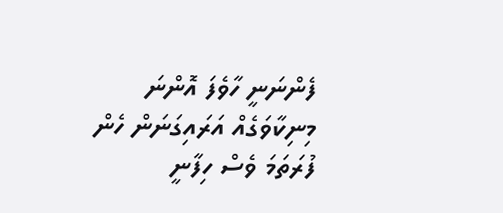ފެންނަނީ ހާވެފަ އޮންނަ މިނިކާވަގެއް އަރައިގަނަން ހެން ފުރަތަމަ ވެސް ހިފާނީ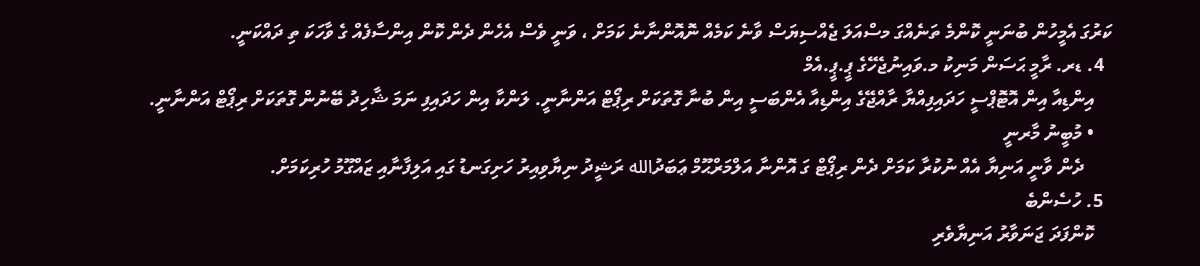ކަރުގަ އެމީހުން ބުނަނީ ކޮންމެ ތަނެއްގަ މސްއަލަ ޖެއްސިޔަސް ވާނެ ކަމެއް ނޮއޮންނާނެ ކަމަށް ، ވަނީ ވެސް އެހެން ދެން ކޮން އިންސާފެއް ގެ ވާހަކަ ތި ދައްކަނީ.
  4. ޑރ. ރާމީ ޙަސަން މަނިކު މ.ވައިނުޖެހޭގެ ޕީ.ޕީ.އެމް
    އިންޑިއާ އިން އޮޓޮޕްސީ ހަދައިފިއްޔާ ރާއްޖޭގެ އިންޑިއާ އެންބަސީ އިން ބުނާ ގޮތަކަށް ރިޕޯޓް އަންނާނީ. ލަންކާ އިން ހަދައިފި ނަމަ ޝާހިދު ބޭނުން ގޮތަކަށް ރިޕޯޓް އަންނާނީ.
    • މުބީނު މާރނީ
      ދެން ވާނީ އަނިޔާ އެއް ނުކުރާ ކަމަށް ދެން ރިޕޯޓް ގަ އޮންނާ އަލްމަރްޙޫމް ޢަބަދުالله ރަޝީދު ނިޔާވިއިރު ހަށިގަނޑު ގައި އަލިފާނާއި ޒައްގޫމު ހުރިކަމަށް.
  5. ހުސެންބެ
    ކޮންފަދަ ޖަނަވާރު އަނިޔާވެރި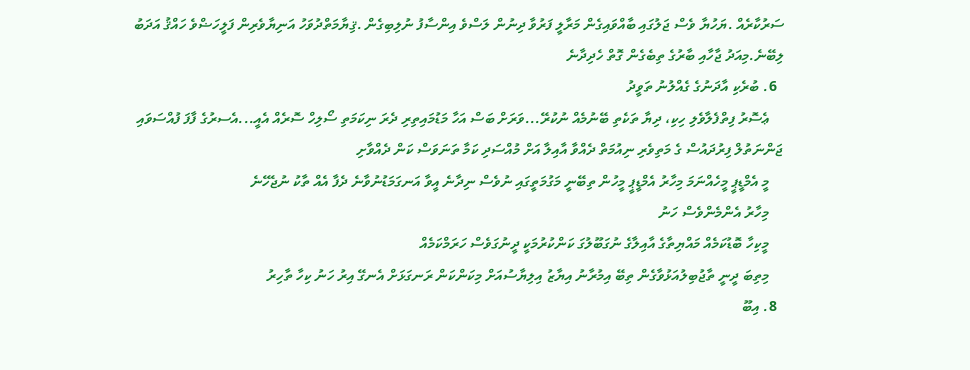ސަރުކާރެއް .ޔަހުޔާ ވެސް ޖަލުގައި ބާއްވައިގެން މަރާލީ ފަރުވާ ދިނުން ލަސްވެ އިންސާފު ނުލިބިގެން .ޤިޔާމަތްދުވަހު އަނިޔާވެރިން ފަލީހަޟްވެ ހައްޤު އަދަބު ލިބޭނެ.މިއަދު ޖާހާއި ބާރުގެ ތިބެގެން ގޮތް ހެދިދާނެ
  6. ބުރެކި އާދަނުގެ ގެއްލުނު ތަވީދު
    ޢެސޮރު ފިތްފެލާވެލި ހިކި، ދިޔާ ތަކެތި ބޭނުމެއް ނުކުރޭ...ވަރަށް ބަސް އަހާ މަޑުމައިތިރި ދެރަ ނިކަމަތި ސޯލިހް ސޮރެއް އެއީ...އެސރުގެ ފާފަ ފުއްސަވައި ޖަންނަތުލް ފިރުދައުސް ގެ މަތިވެރި ނިއުމަތް ދެއްވާ އާއިލާ އަށް މުއްސަދި ކަމާ ތަނަވަސް ކަން ދެއްވާށި
    މީ އެމްޑީޕީ މީހެއްނަމަ މިހާރު އެމްޑީޕީ މީހުން ތިބޭނީ މަގުމަތީގައި ނުވެސް ނިދާނެ އީވާ އަނގަމަޑުނުވާނެ ދެފާ އެއް ތާކު ނުޖެހޭނެ
    މިހާރު އެންމެންވެސް ހަނު
    މީކިހާ ބޮޑުކަމެއް މައްޔިތާގެ އާއިލާގެ ނުގަބޫލުގަ ކަންކުރުމަކީ ދީނުގަވެސް ހަރަމްކަމެއް
    މިތިބަ ދީނީ ތާޖުބިލުއަޅުވާގެން ތިބޭ އިމުރާނު އިޔާޒު އިލިޔާސުއަށް މިކަންކަން ރަނގަޅަށް އެނގޭ އިރު ހަނު ކިހާ ތާހިރު
  8. އިބޫ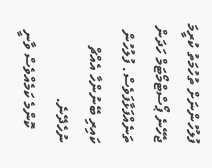ފުލުހުންނަށް ތުހުމަތު ކުރީމަ ޖެހޭނެ ޕޯސްޓްމޯޓަމް ހަދަން ތަނެއްފަޅާފަވެސް. ފުލުހުން ކައިރި ބޭނުންހާ އެއްޗް ނުހެދޭނެ.
    ކޮންމެ ކަމެއްވެސް ވާނީ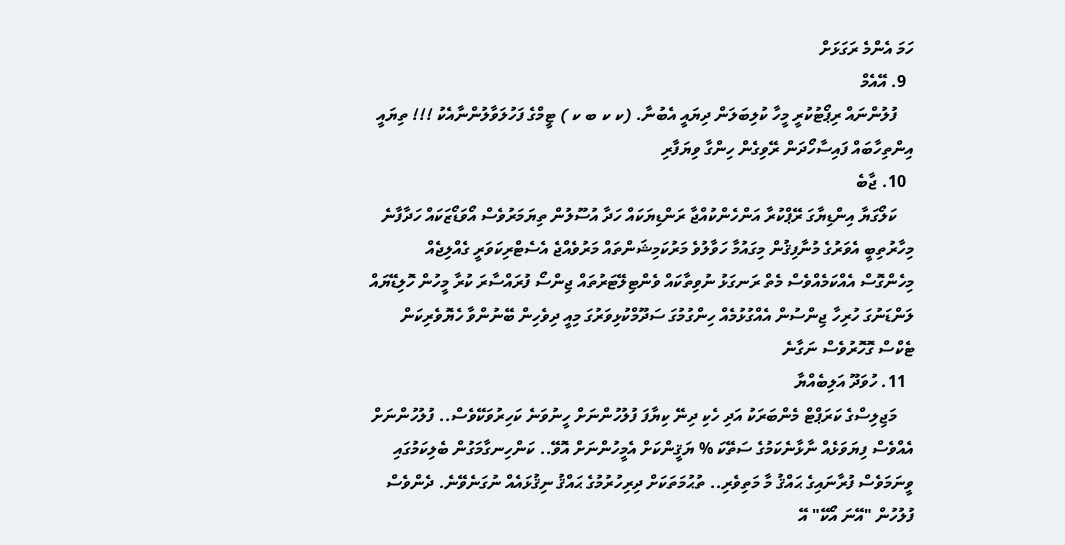ހަމަ އެންމެ ރަގަޅަށް
  9. އޭއެމް
    ފުލުންނައް ރިޕޯޓުކުރީ މީހާ ކުލިބަލަން ދިޔައީ އެބުނާ. (ކ ކ ބ ކ ) ޓީމްގެ ފަހުލަވާލުންނާއެކު !!! ތިޔައީ އިންތިހާބައް ފައިސާހޯދަން ރޭވިގެން ހިންގާ ވިޔަފާރި
  10. ޖާބެ
    ކަލޯގަޔާ އިންޑިޔާގަ ރޭޕްކުރާ އަންހެންކުއްޖާ ރަންޑިޔަކައް ހަދާ އުސޫލުން ތިޔަމަރުވެސް އޯވަޑޯޒަކައް ހަދާފާނެ މިހާރުތިބީ އެވަރުގެ މުނާފިޤުން މިގައުމާ ހަވާލުވެ މަރުކަމިޝަންތައް މަރުވެއްޖެ އެސެޓްރިކަވަރީ ގެއްލިޖެއް މިހެންގޮސް އެއްކަމެއްވެސް މެތް ރަނގަޅު ނުވިތާކައް ވެންޓިލޭޓަރުތައް ޖިންސޯ ފުރައްސާރަ ކުރާ މީހުން ހޮލިޑޭޔައް ލަންޑަނުގަ ހުރިހާ ޖިންސުން އެއްގުޅުމެއް ހިންގުމުގަ ސަދޫމްކުޅިވަރުގަ މިއީ ދިވެހިން ބޭނުންވާ ހެޔޮވެރިކަން ޓެކްސް ގޮހޮރުވެސް ނަގާނެ
  11. ހުވަދޫ އަލިބެއްޔާ
    މަޖިލިސްގެ ކަރަޕްޓް މެންބަރަކު އަދި ހެކި ދިނޭ ކިޔާފަ ފުލުހުންނަށް ހީނުވަނެ ކަހިރުވަކޭވެސް.. ފުލުހުންނަށް އެއްވެސް ފިޔަވަޅެއް ނާޅާނެކަމުގެ ސަތޭކަ % ޔަޤީންކަށް އެމީހުންނަށް އޮވޭ.. ކަންހިނގާމަގުން ބެލިކަމުގައި ވީނަމަވެސް ފުރާނައިގެ ޙައްޤު މާ މަތިވެރި.. ތުޙުމަތަކަށް ދިރިހުރުމުގެ ޙައްޤު ނިޤުޅައެއް ނުގަނެވޭނެ. ދެންވެސް ފުލުހުން "އޭނަ އޯކޭ" އޭ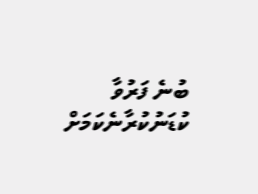ބުނެ ފަރުވާ ކުޑަނުކުރާނެކަމަށް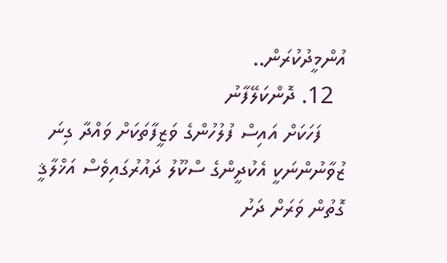އުންމީދުކުރަން..
  12. ދޮންކަލޭފާނު
    ފަހަކަށް އައިސް ފުލުހުންގެ ވަޒީފާތަކަށް ވައްދާ ގިނަ ޒުވާނުންނަކީ އެކުދީންގެ ސްކޫލު ދައުރުގައިވެސް އަޚްލާޤީ ގޮތުން ވަރަށް ދަށު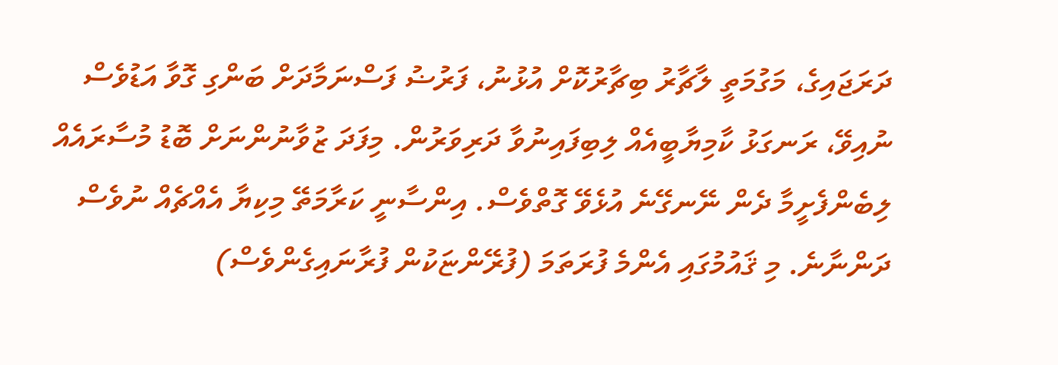ދަރަޖައިގެ، މަގުމަތީ ލާޗާރު ބިޗާރުކޮށް އުޅުނު، ފަރުޟު ފަސްނަމާދަށް ބަންގި ގޮވާ އަޑުވެސް ނުއިވޭ، ރަނގަޅު ކާމިޔާބީއެއް ލިބިފައިނުވާ ދަރިވަރުން. މިފަދަ ޒުވާނުންނަށް ބޮޑު މުސާރައެއް ލިބެންފެށީމާ ދެން ނޭނގޭނެ އުޅެވޭ ގޮތްވެސް. އިންސާނީ ކަރާމަތޭ މިކިޔާ އެއްޗެއް ނުވެސް ދަންނާނެ. މި ޤައުމުގައި އެންމެ ފުރަތަމަ (ފުރޭންޏަކުން ފުރާނައިގެންވެސް)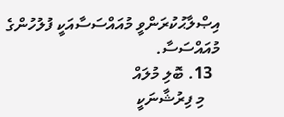އިޞްލާޙުކުރަންވީ މުއައްސަސާއަކީ ފުލުހުންގެ މުއައްސަސާ.
  13. ބޮލި މުލައް
    މި ފިރުޝާނަކީ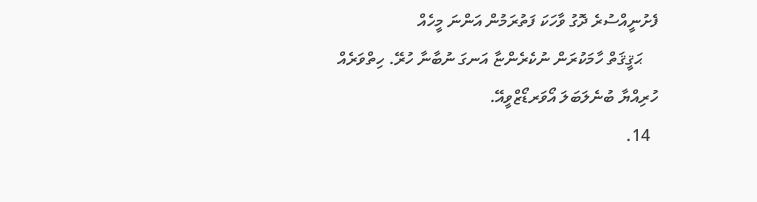ފެށުނީއްސުރެ ދޮގު ވާހަކަ ފަތުރަމުން އަންނަ މީހެއް
    ޙަޤީޤަތް ހާމަކުރަން ނުކެރެންޏާ އަނގަ ނުބާނާ ހުރޭ. ހިތްވަރެއް ހުރިއްޔާ ބުނެލަބަލަ އޯވަރޑޯޒްވީއޭ.
  14.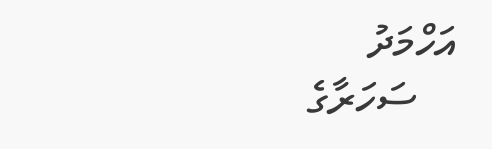އަހްމަދު
    ސަހަރާގެ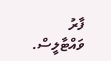ފާރު ވައްޓާލީސް.